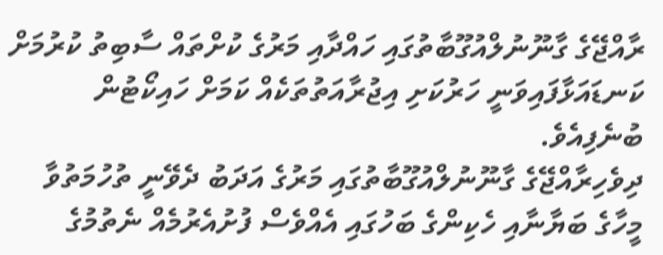ރާއްޖޭގެ ގާނޫނުލްއުގޫބާތުގައި ހައްދާއި މަރުގެ ކުށްތައް ސާބިތު ކުރުމަށް ކަނޑައަޅާފައިވަނީ ހަރުކަށި އިޖުރާއަތުތަކެއް ކަމަށް ހައިކޯޓުން ބުނެފިއެވެ.
ދިވެހިރާއްޖޭގެ ގާނޫނުލްއުގޫބާތުގައި މަރުގެ އަދަބު ދެވޭނީ ތުހުމަތުވާ މީހާގެ ބަޔާނާއި ހެކިންގެ ބަހުގައި އެއްވެސް ފުށުއެރުމެއް ނެތުމުގެ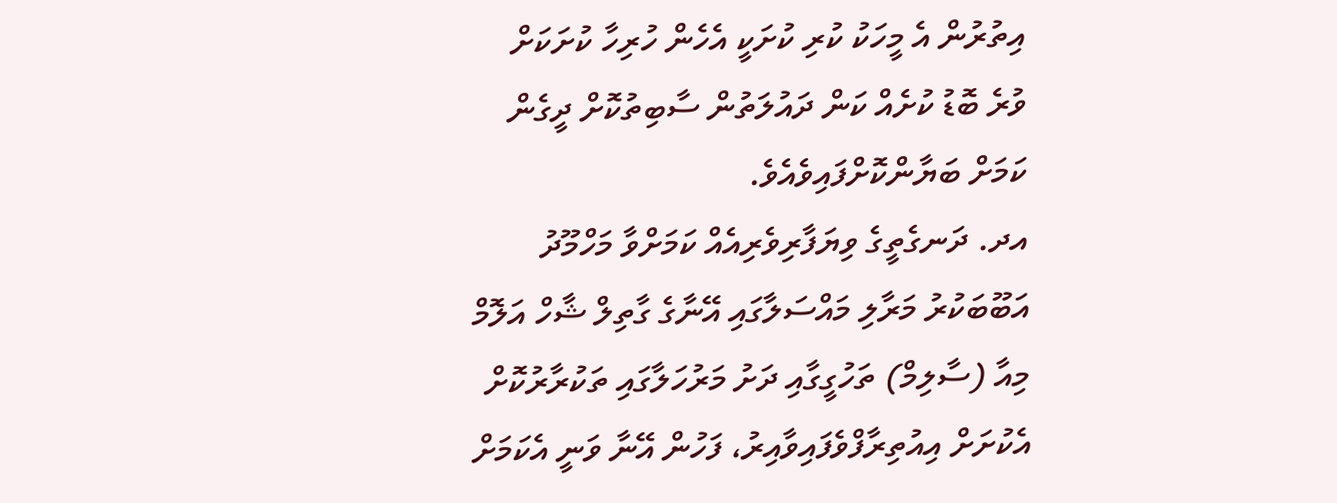އިތުރުން އެ މީހަކު ކުރި ކުށަކީ އެހެން ހުރިހާ ކުށަކަށް ވުރެ ބޮޑު ކުށެއް ކަން ދައުލަތުން ސާބިތުކޮށް ދީގެން ކަމަށް ބަޔާންކޮށްފައިވެއެވެ.
އދ. ދަނގެތީގެ ވިޔަފާރިވެރިއެއް ކަމަށްވާ މަހްމޫދު އަބޫބަކުރު މަރާލި މައްސަލާގައި އޭނާގެ ގާތިލް ޝާހް އަލޮމް މިއާ (ސާލިމް) ތަހުގީގާއި ދަށު މަރުހަލާގައި ތަކުރާރުކޮށް އެކުށަށް އިއުތިރާފްވެފައިވާއިރު، ފަހުން އޭނާ ވަނީ އެކަމަށް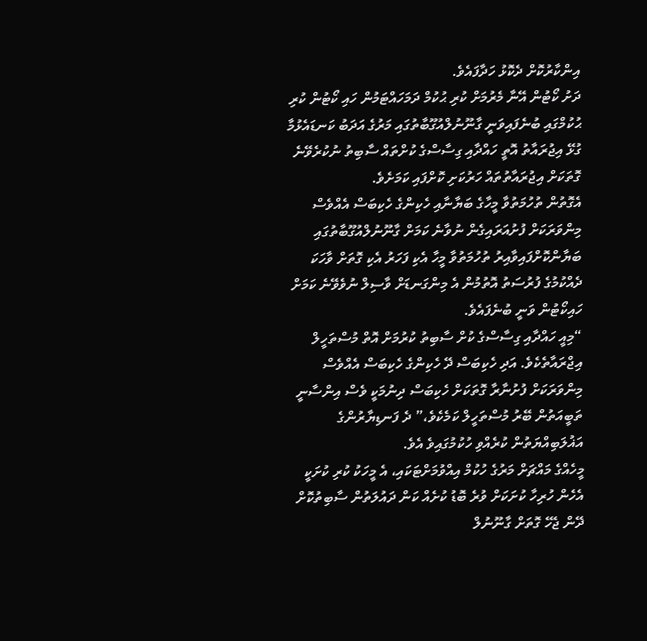އިންކާރުކޮށް ދެކޮޅު ހަދާފައެވެ.
ދަށު ކޯޓުން އޭނާ މެރުމަށް ކުރި ޙުކުމް ދަމަހައްޓަމުން ހައި ކޯޓުން ކުރި ޙުކުމްގައި ބުނެފައިވަނީ ގާނޫނުލްއުގޫބާތުގައި މަރުގެ އަދަބު ކަނޑައެޅުމާ ގުޅޭ އިޖުރައާތު އޮތީ ހައްދާއި ގިސާސްގެ ކުށްތައް ސާބިތު ނުކުރެވޭނެ ގޮތަކަށް އިޖުރައާތުތައް ހަރުކަށި ކޮށްފައި ކަމަށެވެ.
އެގޮތުން ތުހުމަތުވާ މީހާގެ ބަޔާނާއި ހެކިންގެ ހެކިބަސް އެއްވެސް މިންވަރަކަށް ފުށުއަރައިގެން ނުވާނެ ކަމަށް ގާނޫނުލްއުގޫބާތުގައި ބަޔާންކޮށްފައިވާއިރު ތުހުމަތުވާ މީހާ އެކި ފަހަރު އެކި ގޮތަށް ވާހަކަ ދެއްކުމުގެ ފުރުސަތު އޮތުމުން އެ މިންގަނޑަށް ވާސިލް ނުވެވޭނެ ކަމަށް ހައިކޯޓުން ވަނީ ބުނެފައެވެ.
“މިއީ ހައްދާއި ގިސާސްގެ ކުށް ސާބިތު ކުރުމަށް އޮތް މުސްތަހީލް އިޖްރައާތެކެވެ. އަދި ހެކިބަސް ދޭ ހެކިންގެ ހެކިބަސް އެއްވެސް މިންވަރަކަށް ފުށުނާރާ ގޮތަކަށް ހެކިބަސް ދިނުމަކީ ވެސް އިންސާނީ ތަބީއަތުން ބޭރު މުސްތަހީލް ކަމެކެވެ،” ދެ ފަނޑިޔާރުންގެ އަޣުލަބިއްޔަތުން ކުރެއްވި ހުކުމުގައިވެ އެވެ.
މީހެއްގެ މައްޗަށް މަރުގެ ހުކުމް އިއްވުމަށްޓަކައި، އެ މީހަކު ކުރި ކުށަކީ އެހެން ހުރިހާ ކުށަކަށް ވުރެ ބޮޑު ކުށެއް ކަން ދައުލަތުން ސާބިތުކޮށް ދޭން ޖެހޭ ގޮތަށް ގާނޫނުލް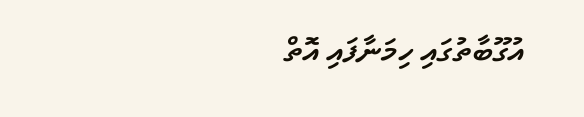އުގޫބާތުގައި ހިމަނާފައި އޮތް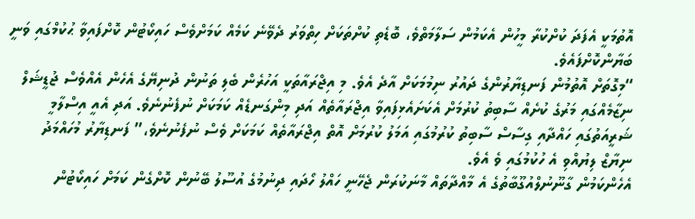އޮތުމަކީ އެފަދަ ކުށްކުރާ މީހުން އެކަމުން ސަލާމަތްވެ، ބޮޑެތި ކުށްތަކަށް ހިތްވަރު ދެވޭނެ ކަމެއް ކަމަށްވެސް ހައިކޯޓުން ކޮށްފައިވާ ޙުކުމްގައި ވަނީ ބަޔާންކޮށްފައެވެ.
“މިގޮތަށް އޮތުމުން ފަނޑިޔާރުންގެ ދައުރު ނިމުމަކަށް އާދެ އެވެ. މި އިޖްރައާތަކީ އަހުރެން ބެލި ތަނުން ދުނިޔޭގެ އެހެން އެއްވެސް ޖުޑީޝަލް ނިޒާމެއްގައި މަރުގެ ކުށެއް ސާބިތު ކުރުމަށް އެކަށައެޅިފައިވާ އިޖްރައާތެއް އަދި މިންގަނޑެއް ކަމަކަށް ނުފެނުނެވެ. އަދި އެއީ އިސްލާމީ ޝަރީއަތުގައި ހައްދާއި ގިސާސް ސާބިތު ކުރުމުގައި އަމަލު ކުރުމަށް އޮތް އިޖްރައާތެއް ކަމަކަށް ވެސް ނުފެނުނެވެ،” ފަނޑިޔާރު މުހައްމަދު ނިޔާޒް ލިޔުއްވި އެ ހުކުމުގައި ވެ އެވެ.
އެހެންކަމުން ގާނޫނުލްއުގޫބާތުގެ އެ މާއްދާތައް މާނަކުރަން ޖެހޭނީ ހައްލު ހޯދައި ދިނުމުގެ އުސޫލު ބޭނުން ކޮށްގެން ކަމަށް ހައިކޯޓުން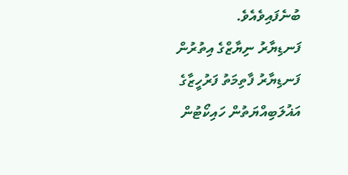ބުނެފައިވެއެވެ.
ފަނޑިޔާރު ނިޔާޒްގެ އިތުރުން ފަނޑިޔާރު ފާތިމަތު ފަރުހީޒާގެ އަޣުލަބިއްޔަތުން ހައިކޯޓުން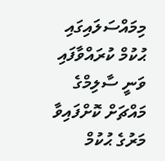މިމައްސަލައިގައި ޙުކުމް ކުރައްވާފައި ވަނީ ސާލިމްގެ މައްޗަށް ކޮށްފައިވާ މަރުގެ ޙުކުމް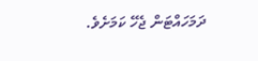ދަމަހައްޓަން ޖެހޭ ކަމަށެވެ.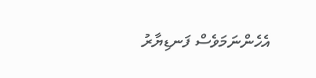އެހެންނަމަވެސް ފަނޑިޔާރު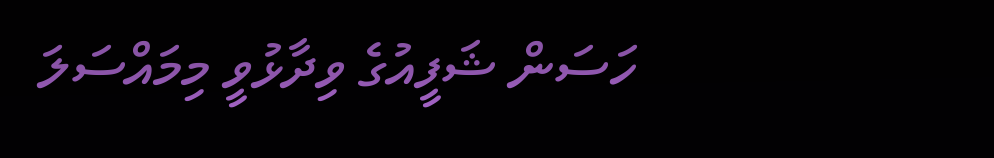ހަސަން ޝަފީއުގެ ވިދާޅުވީ މިމައްސަލަ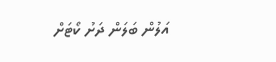އަލުން ބަލަން ދަށު ކޯޓަށް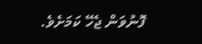ފޮނުވަން ޖެހޭ ކަމަށެވެ.